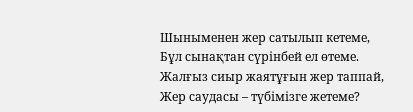Шыныменен жер сатылып кетеме,
Бұл сынақтан сүрінбей ел өтеме.
Жалғыз сиыр жаятұғын жер таппай,
Жер саудасы – түбімізге жетеме?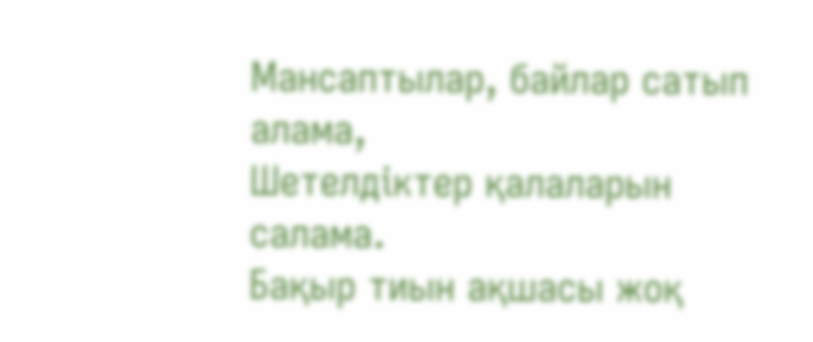Мансаптылар, байлар сатып алама,
Шетелдіктер қалаларын салама.
Бақыр тиын ақшасы жоқ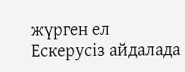жүрген ел
Ескерусіз айдалада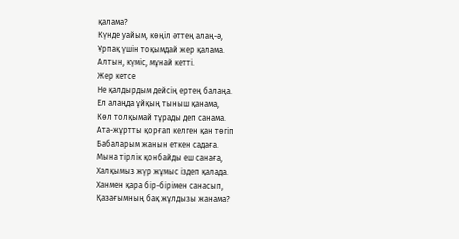қалама?
Күнде уайым, көңіл әттең алаң-ә,
Ұрпақ үшін тоқымдай жер қалама.
Алтын, күміс, мұнай кетті.
Жер кетсе
Не қалдырдым дейсің ертең балаңа.
Ел алаңда ұйқың тыныш қанама,
Көл толқымай тұрады деп санама.
Ата-жұртты қорғап келген қан төгіп
Бабаларым жанын еткен садаға.
Мына тірлік қонбайды еш санаға,
Халқымыз жүр жұмыс іздеп қалада.
Ханмен қара бір-бірімен санасып,
Қазағымның бақ жұлдызы жанама?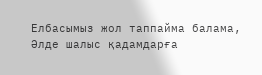Елбасымыз жол таппайма балама,
Әлде шалыс қадамдарға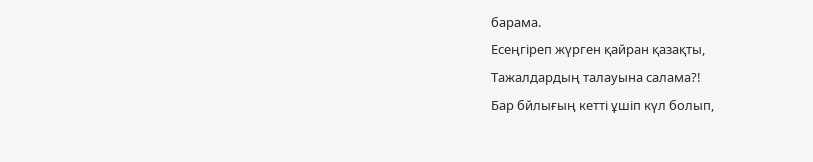барама.
Есеңгіреп жүрген қайран қазақты,
Тажалдардың талауына салама?!
Бар бйлығың кетті ұшіп күл болып,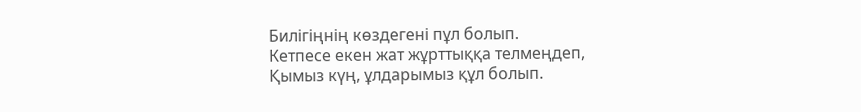Билігіңнің көздегені пұл болып.
Кетпесе екен жат жұрттыққа телмеңдеп,
Қымыз күң, ұлдарымыз құл болып.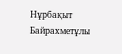Нұрбақыт Байрахметұлы